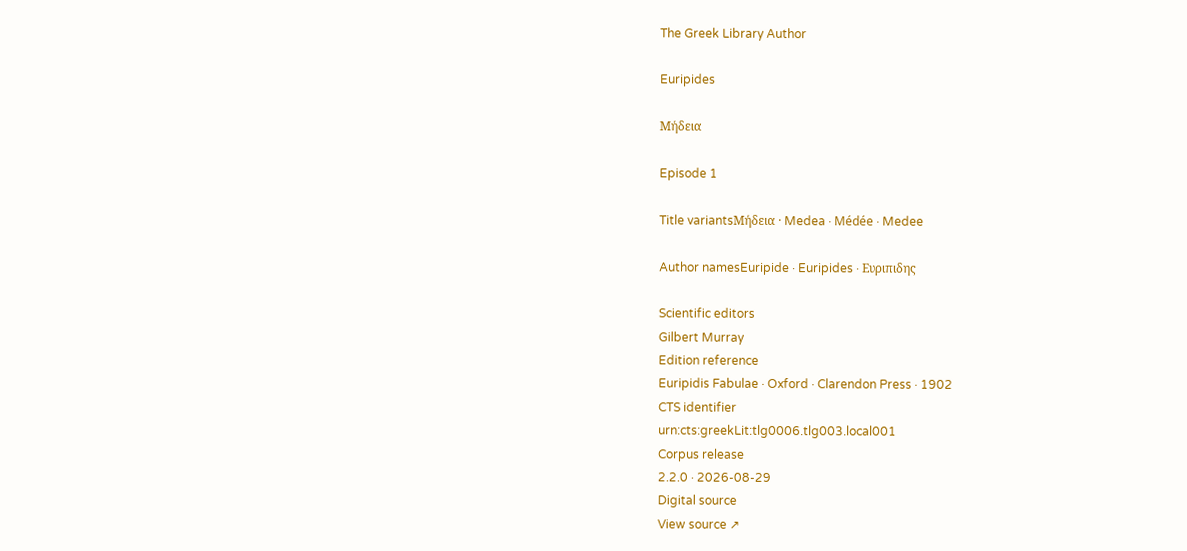The Greek Library Author

Euripides

Μήδεια

Episode 1

Title variantsΜήδεια · Medea · Médée · Medee

Author namesEuripide · Euripides · Ευριπιδης

Scientific editors
Gilbert Murray
Edition reference
Euripidis Fabulae · Oxford · Clarendon Press · 1902
CTS identifier
urn:cts:greekLit:tlg0006.tlg003.local001
Corpus release
2.2.0 · 2026-08-29
Digital source
View source ↗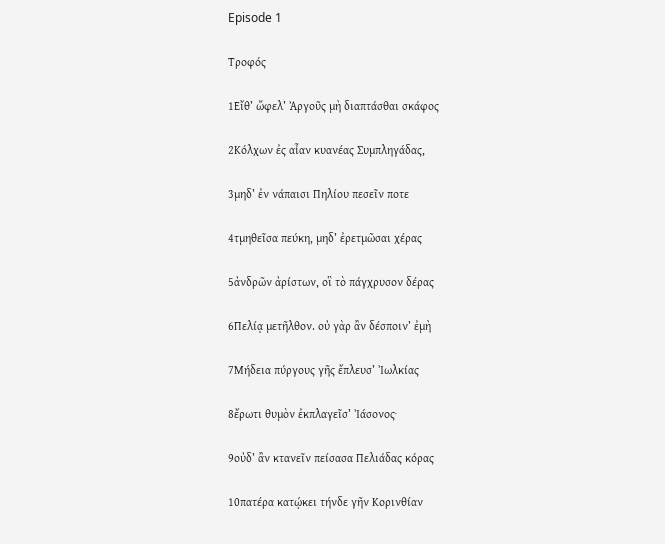Episode 1

Τροφός

1Εἴθ’ ὤφελ’ Ἀργοῦς μὴ διαπτάσθαι σκάφος

2Κόλχων ἐς αἶαν κυανέας Συμπληγάδας,

3μηδ’ ἐν νάπαισι Πηλίου πεσεῖν ποτε

4τμηθεῖσα πεύκη, μηδ’ ἐρετμῶσαι χέρας

5ἀνδρῶν ἀρίστων, οἳ τὸ πάγχρυσον δέρας

6Πελίᾳ μετῆλθον. οὐ γὰρ ἂν δέσποιν’ ἐμὴ

7Μήδεια πύργους γῆς ἔπλευσ’ Ἰωλκίας

8ἔρωτι θυμὸν ἐκπλαγεῖσ’ Ἰάσονος·

9οὐδ’ ἂν κτανεῖν πείσασα Πελιάδας κόρας

10πατέρα κατῴκει τήνδε γῆν Κορινθίαν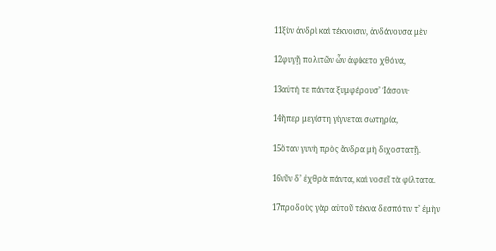11ξὺν ἀνδρὶ καὶ τέκνοισιν, ἁνδάνουσα μὲν

12φυγῇ πολιτῶν ὧν ἀφίκετο χθόνα,

13αὐτή τε πάντα ξυμφέρουσ’ Ἰάσονι·

14ἥπερ μεγίστη γίγνεται σωτηρία,

15ὅταν γυνὴ πρὸς ἄνδρα μὴ διχοστατῇ.

16νῦν δ’ ἐχθρὰ πάντα, καὶ νοσεῖ τὰ φίλτατα.

17προδοὺς γὰρ αὑτοῦ τέκνα δεσπότιν τ’ ἐμὴν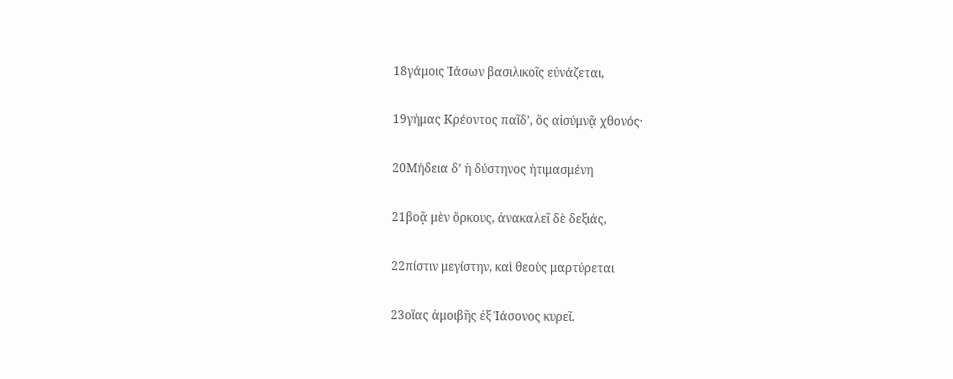18γάμοις Ἰάσων βασιλικοῖς εὐνάζεται,

19γήμας Κρέοντος παῖδ’, ὃς αἰσύμνᾷ χθονός·

20Μήδεια δ’ ἡ δύστηνος ἠτιμασμένη

21βοᾷ μὲν ὅρκους, ἀνακαλεῖ δὲ δεξιάς,

22πίστιν μεγίστην, καὶ θεοὺς μαρτύρεται

23οἵας ἀμοιβῆς ἐξ Ἰάσονος κυρεῖ.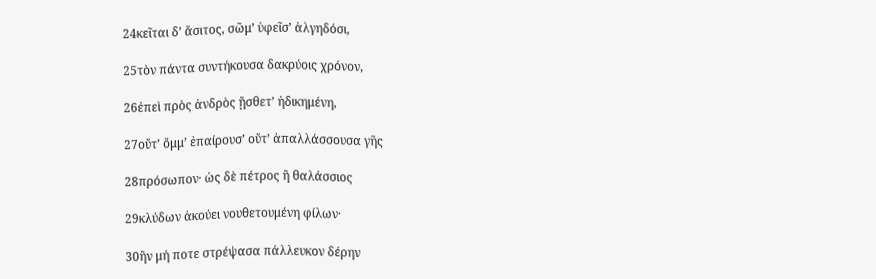24κεῖται δ’ ἄσιτος, σῶμ’ ὑφεῖσ’ ἀλγηδόσι,

25τὸν πάντα συντήκουσα δακρύοις χρόνον,

26ἐπεὶ πρὸς ἀνδρὸς ᾔσθετ’ ἠδικημένη,

27οὔτ’ ὄμμ’ ἐπαίρουσ’ οὔτ’ ἀπαλλάσσουσα γῆς

28πρόσωπον· ὡς δὲ πέτρος ἢ θαλάσσιος

29κλύδων ἀκούει νουθετουμένη φίλων·

30ἢν μή ποτε στρέψασα πάλλευκον δέρην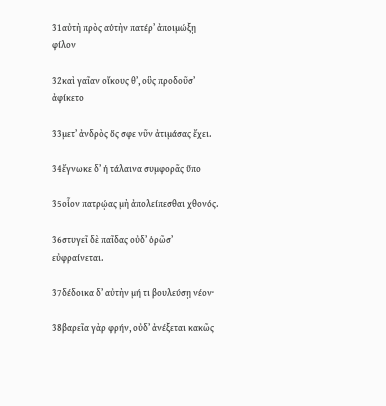31αὐτὴ πρὸς αὑτὴν πατέρ’ ἀποιμώξῃ φίλον

32καὶ γαῖαν οἴκους θ’, οὓς προδοῦσ’ ἀφίκετο

33μετ’ ἀνδρὸς ὅς σφε νῦν ἀτιμάσας ἔχει.

34ἔγνωκε δ’ ἡ τάλαινα συμφορᾶς ὕπο

35οἷον πατρῴας μὴ ἀπολείπεσθαι χθονός.

36στυγεῖ δὲ παῖδας οὐδ’ ὁρῶσ’ εὐφραίνεται.

37δέδοικα δ’ αὐτὴν μή τι βουλεύσῃ νέον·

38βαρεῖα γὰρ φρήν, οὐδ’ ἀνέξεται κακῶς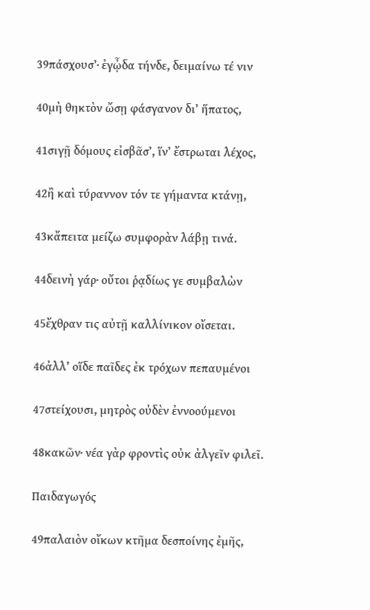39πάσχουσ’· ἐγᾦδα τήνδε, δειμαίνω τέ νιν

40μὴ θηκτὸν ὤσῃ φάσγανον δι’ ἥπατος,

41σιγῇ δόμους εἰσβᾶσ’, ἵν’ ἔστρωται λέχος,

42ἢ καὶ τύραννον τόν τε γήμαντα κτάνῃ,

43κἄπειτα μείζω συμφορὰν λάβῃ τινά.

44δεινὴ γάρ· οὔτοι ῥᾳδίως γε συμβαλὼν

45ἔχθραν τις αὐτῇ καλλίνικον οἴσεται.

46ἀλλ’ οἵδε παῖδες ἐκ τρόχων πεπαυμένοι

47στείχουσι, μητρὸς οὐδὲν ἐννοούμενοι

48κακῶν· νέα γὰρ φροντὶς οὐκ ἀλγεῖν φιλεῖ.

Παιδαγωγός

49παλαιὸν οἴκων κτῆμα δεσποίνης ἐμῆς,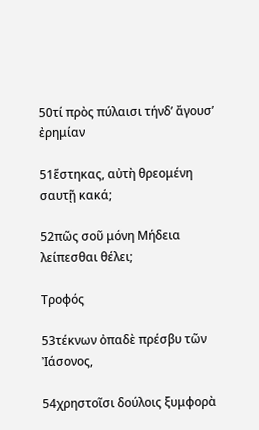50τί πρὸς πύλαισι τήνδ’ ἄγουσ’ ἐρημίαν

51ἕστηκας, αὐτὴ θρεομένη σαυτῇ κακά;

52πῶς σοῦ μόνη Μήδεια λείπεσθαι θέλει;

Τροφός

53τέκνων ὀπαδὲ πρέσβυ τῶν Ἰάσονος,

54χρηστοῖσι δούλοις ξυμφορὰ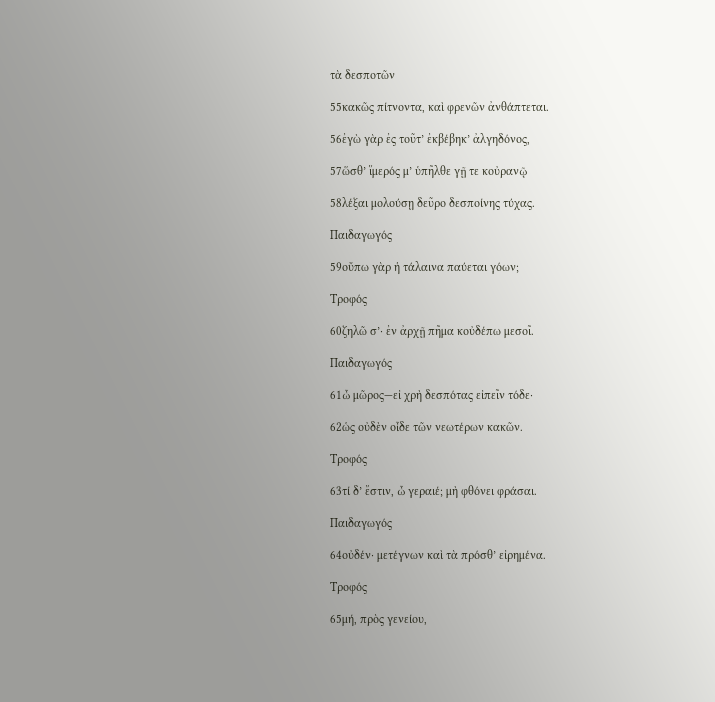τὰ δεσποτῶν

55κακῶς πίτνοντα, καὶ φρενῶν ἀνθάπτεται.

56ἐγὼ γὰρ ἐς τοῦτ’ ἐκβέβηκ’ ἀλγηδόνος,

57ὥσθ’ ἵμερός μ’ ὑπῆλθε γῇ τε κοὐρανῷ

58λέξαι μολούσῃ δεῦρο δεσποίνης τύχας.

Παιδαγωγός

59οὔπω γὰρ ἡ τάλαινα παύεται γόων;

Τροφός

60ζηλῶ σ’· ἐν ἀρχῇ πῆμα κοὐδέπω μεσοῖ.

Παιδαγωγός

61ὦ μῶρος—εἰ χρὴ δεσπότας εἰπεῖν τόδε·

62ὡς οὐδὲν οἶδε τῶν νεωτέρων κακῶν.

Τροφός

63τί δ’ ἔστιν, ὦ γεραιέ; μὴ φθόνει φράσαι.

Παιδαγωγός

64οὐδέν· μετέγνων καὶ τὰ πρόσθ’ εἰρημένα.

Τροφός

65μή, πρὸς γενείου,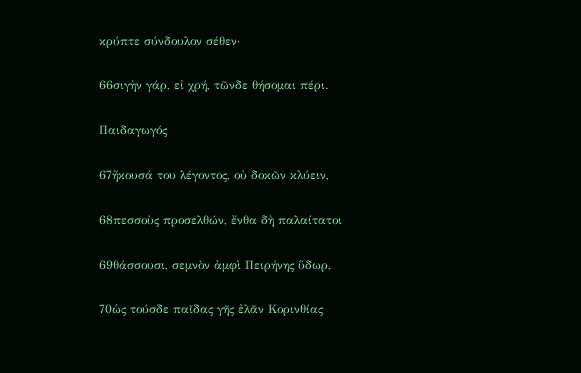κρύπτε σύνδουλον σέθεν·

66σιγὴν γάρ, εἰ χρή, τῶνδε θήσομαι πέρι.

Παιδαγωγός

67ἤκουσά του λέγοντος, οὐ δοκῶν κλύειν,

68πεσσοὺς προσελθών, ἔνθα δὴ παλαίτατοι

69θάσσουσι, σεμνὸν ἀμφὶ Πειρήνης ὕδωρ,

70ὡς τούσδε παῖδας γῆς ἐλᾶν Κορινθίας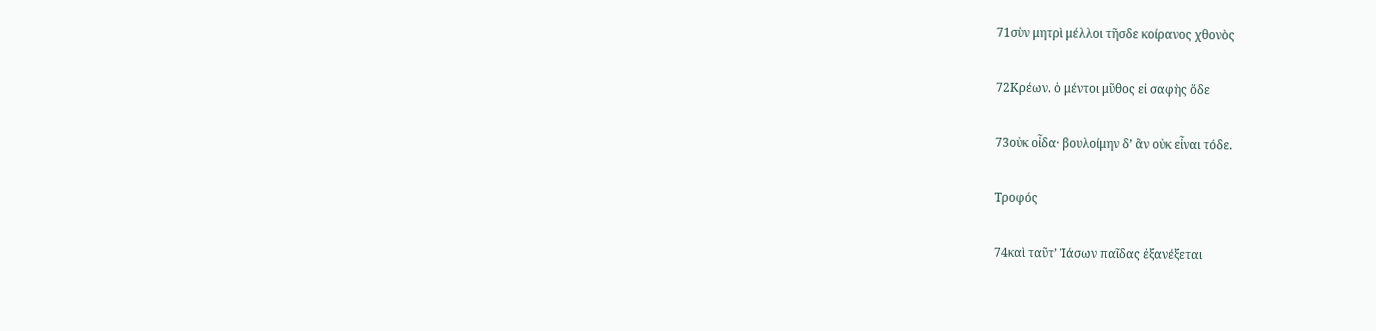71σὺν μητρὶ μέλλοι τῆσδε κοίρανος χθονὸς

72Κρέων. ὁ μέντοι μῦθος εἰ σαφὴς ὅδε

73οὐκ οἶδα· βουλοίμην δ’ ἂν οὐκ εἶναι τόδε.

Τροφός

74καὶ ταῦτ’ Ἰάσων παῖδας ἐξανέξεται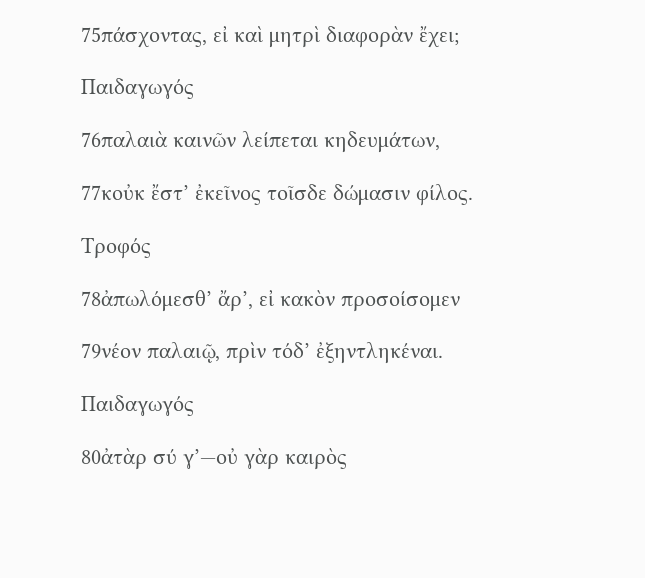75πάσχοντας, εἰ καὶ μητρὶ διαφορὰν ἔχει;

Παιδαγωγός

76παλαιὰ καινῶν λείπεται κηδευμάτων,

77κοὐκ ἔστ’ ἐκεῖνος τοῖσδε δώμασιν φίλος.

Τροφός

78ἀπωλόμεσθ’ ἄρ’, εἰ κακὸν προσοίσομεν

79νέον παλαιῷ, πρὶν τόδ’ ἐξηντληκέναι.

Παιδαγωγός

80ἀτὰρ σύ γ’—οὐ γὰρ καιρὸς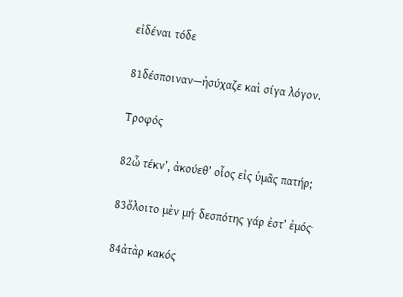εἰδέναι τόδε

81δέσποιναν—ἡσύχαζε καὶ σίγα λόγον.

Τροφός

82ὦ τέκν’, ἀκούεθ’ οἷος εἰς ὑμᾶς πατήρ;

83ὄλοιτο μὲν μή· δεσπότης γάρ ἐστ’ ἐμός·

84ἀτὰρ κακός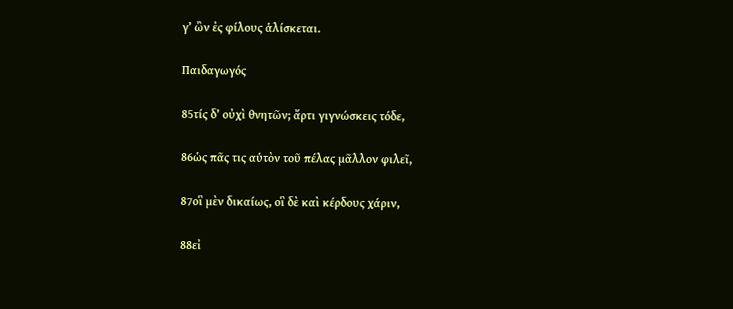γ’ ὢν ἐς φίλους ἁλίσκεται.

Παιδαγωγός

85τίς δ’ οὐχὶ θνητῶν; ἄρτι γιγνώσκεις τόδε,

86ὡς πᾶς τις αὑτὸν τοῦ πέλας μᾶλλον φιλεῖ,

87οἳ μὲν δικαίως, οἳ δὲ καὶ κέρδους χάριν,

88εἰ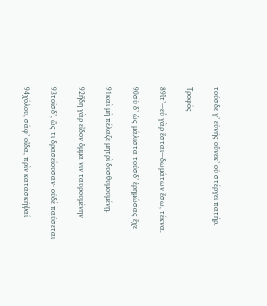τούσδε γ’ εὐνῆς οὕνεκ’ οὐ στέργει πατήρ.

Τροφός

89ἴτ’—εὖ γὰρ ἔσται—δωμάτων ἔσω, τέκνα.

90σὺ δ’ ὡς μάλιστα τούσδ’ ἐρημώσας ἔχε

91καὶ μὴ πέλαζε μητρὶ δυσθυμουμένῃ.

92ἤδη γὰρ εἶδον ὄμμα νιν ταυρουμένην

93τοῖσδ’, ὥς τι δρασείουσαν· οὐδὲ παύσεται

94χόλου, σάφ’ οἶδα, πρὶν κατασκῆψαί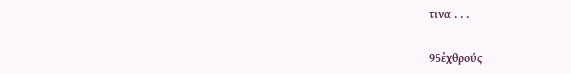τινα . . .

95ἐχθρούς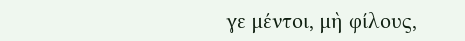γε μέντοι, μὴ φίλους,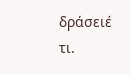δράσειέ τι.